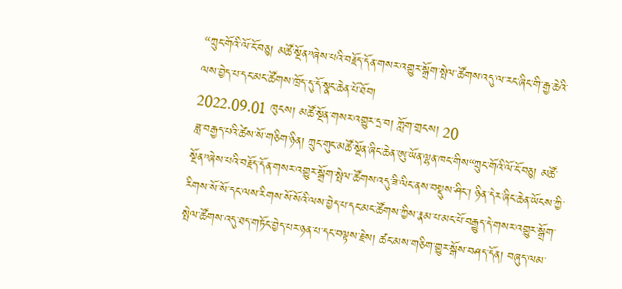“ཀྲུང་གོའི་ལོ་ངོ་བཅུ། མཚོ་སྔོན”ཞེས་པའི་བརྗོད་དོན་གསར་འགྱུར་སྒྲོག་སྤེལ་ཚོགས་འདུ་ལ་རང་ཞིང་གི་རྒྱ་ཆེའི་ལས་བྱེད་པ་དང་མང་ཚོགས་ཁྲོད་དུ་དོ་སྣང་ཆེན་པོ་ཐོབ།
2022.09.01 ཁུངས། མཚོ་སྔོན་གསར་འགྱུར་དྲ་བ། ཀློག་གྲངས། 20
ཟླ་བརྒྱད་པའི་ཚེས་སོ་གཅིག་ཉིན། ཀྲུང་གུང་མཚོ་སྔོན་ཞིང་ཆེན་ཨུ་ཡོན་ལྷན་ཁང་གིས“ཀྲུང་གོའི་ལོ་ངོ་བཅུ། མཚོ་སྔོན”ཞེས་པའི་བརྗོད་དོན་གསར་འགྱུར་སྒྲོག་སྤེལ་ཚོགས་འདུ་ཟི་ལིང་ནས་བསྡུས་ཤིང་། ཉིན་དེར་ཞིང་ཆེན་ཡོངས་ཀྱི་རིགས་སོ་སོ་དང་ལས་རིགས་སོ་སོའི་ལས་བྱེད་པ་དང་མང་ཚོགས་ཀྱིས་རྣམ་པ་མང་པོ་བརྒྱུད་དེ་གསར་འགྱུར་སྒྲོག་སྤེལ་ཚོགས་འདུ་ཐད་གཏོང་བྱེད་པར་ཉན་པ་དང་བལྟས་རྗེས། ཚང་མས་གཅིག་གྱུར་སྒོས་བཤད་དོན། བཞུད་ལམ་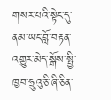གསར་པའི་སྟེང་དུ་ནམ་ཡང་བློ་བརྟན་འགྱུར་མེད་སྒོས་སྤྱི་ཁྱབ་ཧྲུའུ་ཅི་ཞི་ཅིན་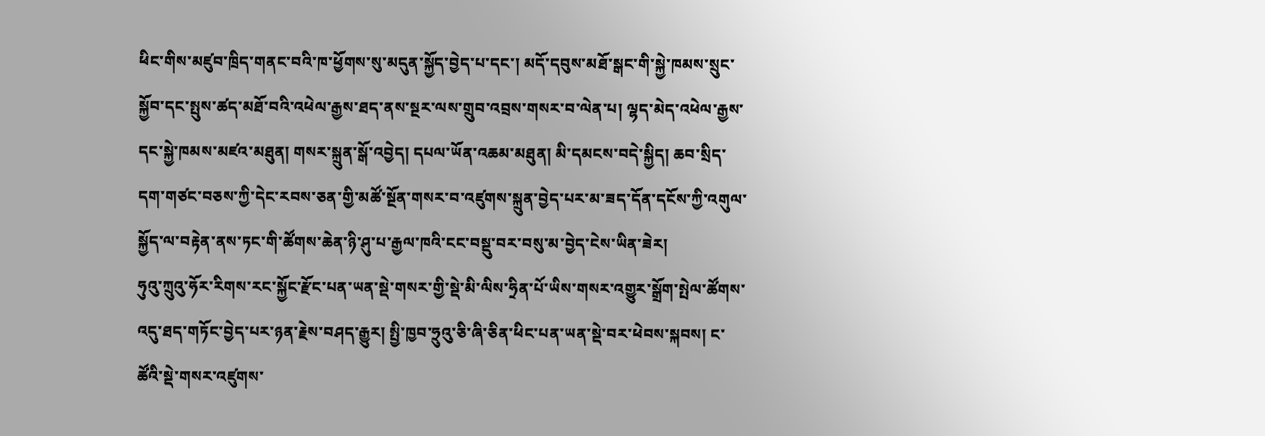ཕིང་གིས་མཛུབ་ཁྲིད་གནང་བའི་ཁ་ཕྱོགས་སུ་མདུན་སྐྱོད་བྱེད་པ་དང་། མདོ་དབུས་མཐོ་སྒང་གི་སྐྱེ་ཁམས་སྲུང་སྐྱོབ་དང་སྤུས་ཚད་མཐོ་བའི་འཕེལ་རྒྱས་ཐད་ནས་སྔར་ལས་གྲུབ་འབྲས་གསར་བ་ལེན་པ། ལྷད་མེད་འཕེལ་རྒྱས་དང་སྐྱེ་ཁམས་མཛའ་མཐུན། གསར་སྐྲུན་སྒོ་འབྱེད། དཔལ་ཡོན་འཆམ་མཐུན། མི་དམངས་བདེ་སྐྱིད། ཆབ་སྲིད་དག་གཙང་བཅས་ཀྱི་དེང་རབས་ཅན་གྱི་མཚོ་སྔོན་གསར་བ་འཛུགས་སྐྲུན་བྱེད་པར་མ་ཟད་དོན་དངོས་ཀྱི་འགུལ་སྐྱོད་ལ་བརྟེན་ནས་ཏང་གི་ཚོགས་ཆེན་ཉི་ཤུ་པ་རྒྱལ་ཁའི་ངང་བསྡུ་བར་བསུ་མ་བྱེད་ངེས་ཡིན་ཟེར།
ཧུའུ་ཀྲུའུ་ཧོར་རིགས་རང་སྐྱོང་རྫོང་པན་ཡན་སྡེ་གསར་གྱི་སྡེ་མི་ལིས་ཧྲིན་པོ་ཡིས་གསར་འགྱུར་སྒྲོག་སྤེལ་ཚོགས་འདུ་ཐད་གཏོང་བྱེད་པར་ཉན་རྗེས་བཤད་རྒྱུར། སྤྱི་ཁྱབ་ཧྲུའུ་ཅི་ཞི་ཅིན་ཕིང་པན་ཡན་སྡེ་བར་ཕེབས་སྐབས། ང་ཚོའི་སྡེ་གསར་འཛུགས་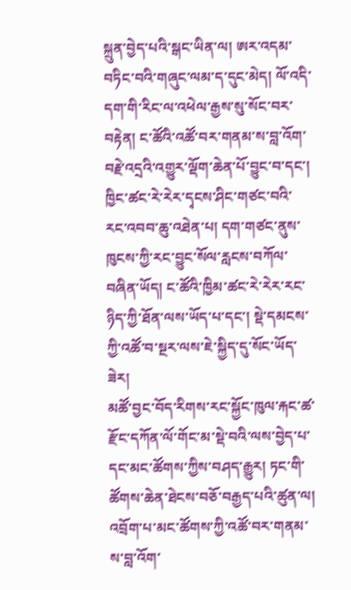སྐྲུན་བྱེད་པའི་སྒང་ཡིན་ལ། ཨར་འདམ་བཏིང་བའི་གཞུང་ལམ་ད་དུང་མེད། ལོ་འདི་དག་གི་རིང་ལ་འཕེལ་རྒྱས་སུ་སོང་བར་བརྟེན། ང་ཚོའི་འཚོ་བར་གནམ་ས་བླ་འོག་བརྗེ་འདྲའི་འགྱུར་ལྡོག་ཆེན་པོ་བྱུང་བ་དང་། ཁྱིང་ཚང་རེ་རེར་དྭངས་ཤིང་གཙང་བའི་རང་འབབ་ཆུ་འཐེན་པ། དག་གཙང་ནུས་ཁུངས་ཀྱི་རང་བྱུང་སོལ་རླངས་བཀོལ་བཞིན་ཡོད། ང་ཚོའི་ཁྱིམ་ཚང་རེ་རེར་རང་ཉིད་ཀྱི་ཐོན་ལས་ཡོད་པ་དང་། སྡེ་དམངས་ཀྱི་འཚོ་བ་སྔར་ལས་ཇེ་སྐྱིད་དུ་སོང་ཡོད་ཟེར།
མཚོ་བྱང་བོད་རིགས་རང་སྐྱོང་ཁུལ་རྐང་ཚ་རྫོང་དཀོན་ལོ་གོང་མ་སྡེ་བའི་ལས་བྱེད་པ་དང་མང་ཚོགས་ཀྱིས་བཤད་རྒྱུར། ཏང་གི་ཚོགས་ཆེན་ཐེངས་བཅོ་བརྒྱད་པའི་ཚུན་ལ། འབྲོག་པ་མང་ཚོགས་ཀྱི་འཚོ་བར་གནམ་ས་བླ་འོག་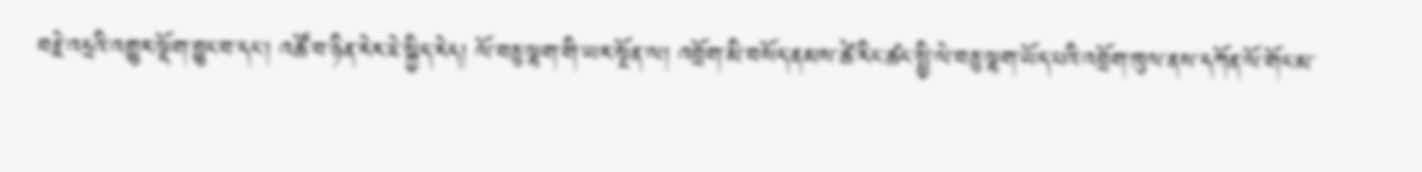བརྗེ་འདྲའི་འགྱུར་ལྡོག་བྱུང་བ་དང་། འཚོ་བ་ཉིན་རེར་ཇེ་སྐྱིད་རེད། ལོ་བཅུ་ལྷག་གི་ཡར་སྔོན་ལ། འབྲོག་མི་བསོད་ནམས་ཚེ་རིང་ཚང་སྤྱི་ལེ་བཅུ་ལྷག་ཡོད་པའི་འབྲོག་ཁུལ་ནས་དཀོན་ལོ་གོང་མ་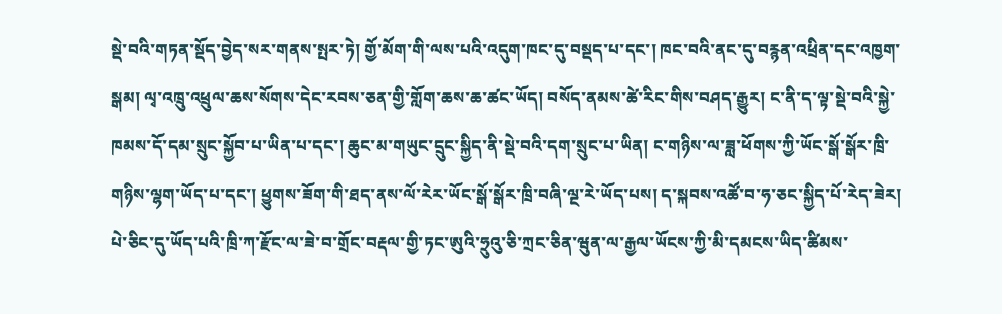སྡེ་བའི་གཏན་སྡོད་བྱེད་སར་གནས་སྤར་ཏེ། གྱོ་མོག་གི་ལས་པའི་འདུག་ཁང་དུ་བསྡད་པ་དང་། ཁང་བའི་ནང་དུ་བརྙན་འཕྲིན་དང་འཁྱག་སྒམ། ལྭ་འཁྲུ་འཕྲུལ་ཆས་སོགས་དེང་རབས་ཅན་གྱི་གློག་ཆས་ཆ་ཚང་ཡོད། བསོད་ནམས་ཚེ་རིང་གིས་བཤད་རྒྱུར། ང་ནི་ད་ལྟ་སྡེ་བའི་སྐྱེ་ཁམས་དོ་དམ་སྲུང་སྐྱོབ་པ་ཡིན་པ་དང་། ཆུང་མ་གཡུང་དྲུང་སྐྱིད་ནི་སྡེ་བའི་དག་སྲུང་པ་ཡིན། ང་གཉིས་ལ་ཟླ་ཕོགས་ཀྱི་ཡོང་སྒོ་སྒོར་ཁྲི་གཉིས་ལྷག་ཡོད་པ་དང་། ཕྱུགས་ཟོག་གི་ཐད་ནས་ལོ་རེར་ཡོང་སྒོ་སྒོར་ཁྲི་བཞི་ལྔ་རེ་ཡོད་པས། ད་སྐབས་འཚོ་བ་ཧ་ཅང་སྐྱིད་པོ་རེད་ཟེར།
པེ་ཅིང་དུ་ཡོད་པའི་ཁྲི་ཀ་རྫོང་ལ་ཟེ་བ་གྲོང་བརྡལ་གྱི་ཏང་ཨུའི་ཧྲུའུ་ཅི་ཀྲང་ཅིན་ཝུན་ལ་རྒྱལ་ཡོངས་ཀྱི་མི་དམངས་ཡིད་ཚིམས་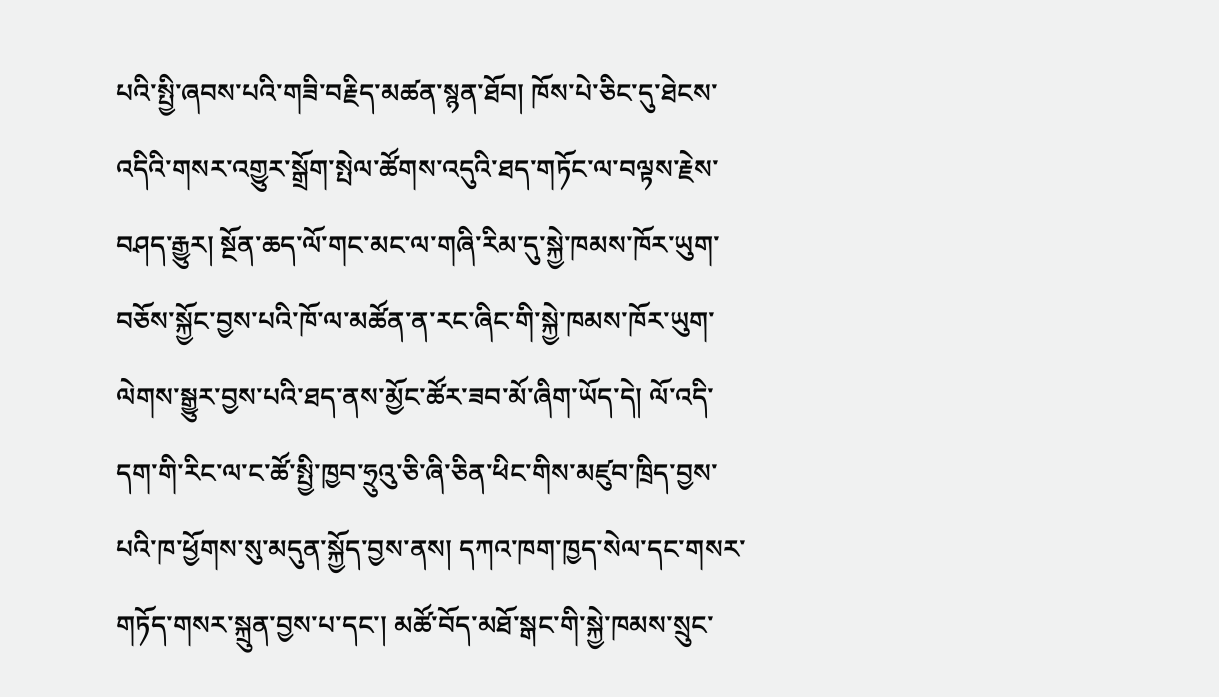པའི་སྤྱི་ཞབས་པའི་གཟི་བརྗིད་མཚན་སྙན་ཐོབ། ཁོས་པེ་ཅིང་དུ་ཐེངས་འདིའི་གསར་འགྱུར་སྒྲོག་སྤེལ་ཚོགས་འདུའི་ཐད་གཏོང་ལ་བལྟས་རྗེས་བཤད་རྒྱུར། སྔོན་ཆད་ལོ་གང་མང་ལ་གཞི་རིམ་དུ་སྐྱེ་ཁམས་ཁོར་ཡུག་བཅོས་སྐྱོང་བྱས་པའི་ཁོ་ལ་མཚོན་ན་རང་ཞིང་གི་སྐྱེ་ཁམས་ཁོར་ཡུག་ལེགས་སྒྱུར་བྱས་པའི་ཐད་ནས་མྱོང་ཚོར་ཟབ་མོ་ཞིག་ཡོད་དེ། ལོ་འདི་དག་གི་རིང་ལ་ང་ཚོ་སྤྱི་ཁྱབ་ཧྲུའུ་ཅི་ཞི་ཅིན་ཕིང་གིས་མཛུབ་ཁྲིད་བྱས་པའི་ཁ་ཕྱོགས་སུ་མདུན་སྐྱོད་བྱས་ནས། དཀའ་ཁག་ཁྱད་སེལ་དང་གསར་གཏོད་གསར་སྐྲུན་བྱས་པ་དང་། མཚོ་བོད་མཐོ་སྒང་གི་སྐྱེ་ཁམས་སྲུང་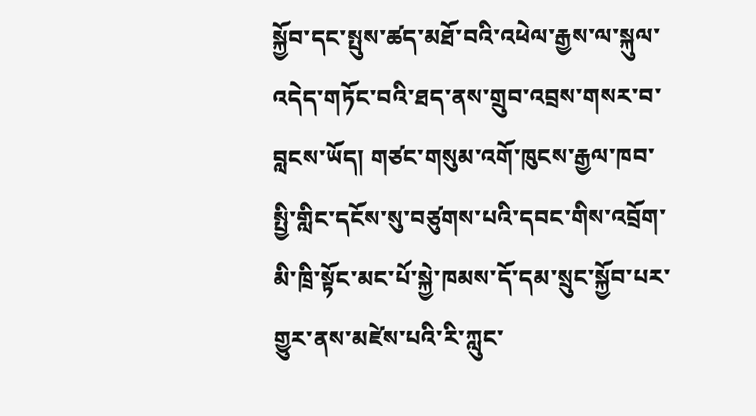སྐྱོབ་དང་སྤུས་ཚད་མཐོ་བའི་འཕེལ་རྒྱས་ལ་སྐུལ་འདེད་གཏོང་བའི་ཐད་ནས་གྲུབ་འབྲས་གསར་བ་བླངས་ཡོད། གཙང་གསུམ་འགོ་ཁུངས་རྒྱལ་ཁབ་སྤྱི་གླིང་དངོས་སུ་བཙུགས་པའི་དབང་གིས་འབྲོག་མི་ཁྲི་སྟོང་མང་པོ་སྐྱེ་ཁམས་དོ་དམ་སྲུང་སྐྱོབ་པར་གྱུར་ནས་མཛེས་པའི་རི་ཀླུང་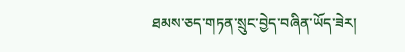ཐམས་ཅད་གཏན་སྲུང་བྱེད་བཞིན་ཡོད་ཟེར།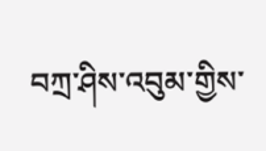བཀྲ་ཤིས་འབུམ་གྱིས་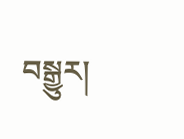བསྒྱུར།